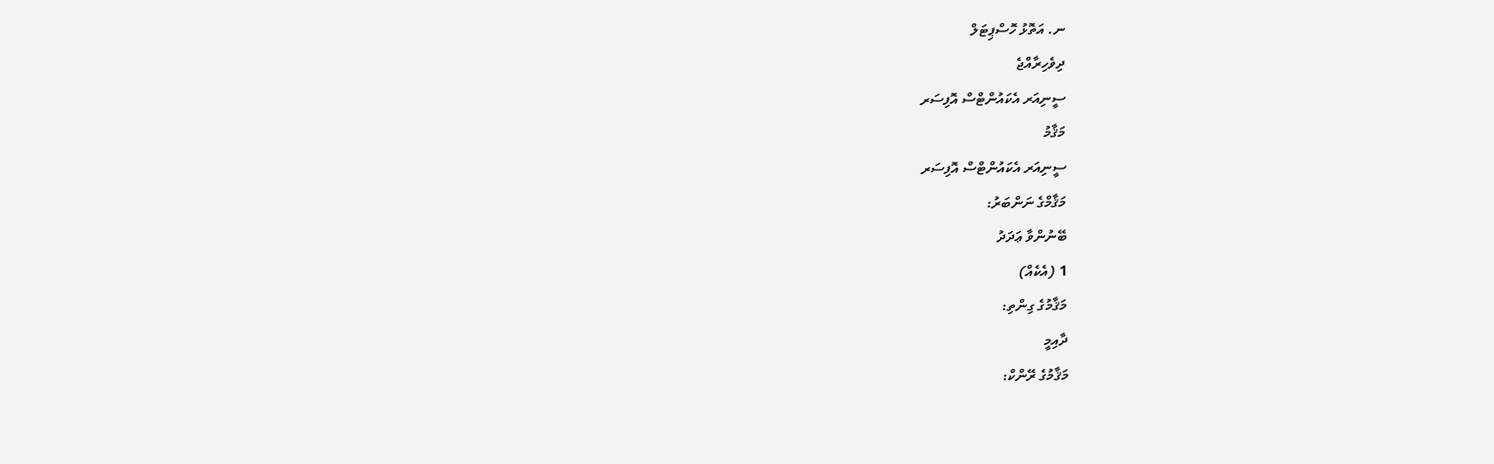ނ. އަތޮޅު ހޮސްޕިޓަލް
ދިވެހިރާއްޖެ
ސީނިއަރ އެކައުންޓްސް އޮފިސަރ
މަޤާމު
ސީނިއަރ އެކައުންޓްސް އޮފިސަރ
މަޤާމްގެ ނަންބަރު:
ބޭނުންވާ ޢަދަދު
1 (އެކެއް)
މަޤާމުގެ ގިންތި:
ދާއިމީ
މަޤާމުގެ ރޭންކް: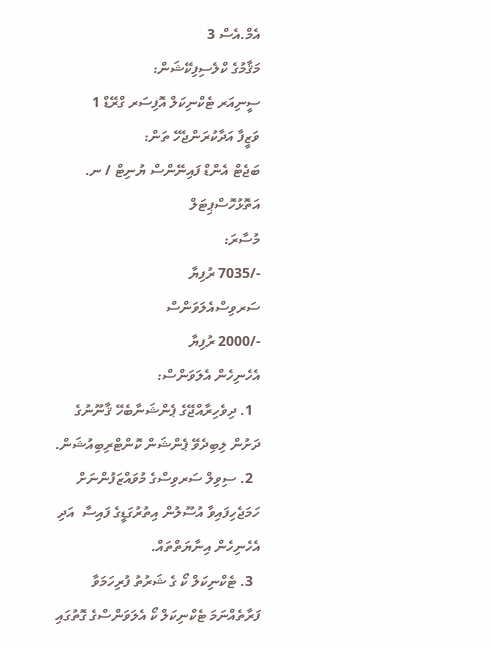އެމް.އެސް 3
މަޤާމުގެ ކްލެސިފިކޭޝަން:
ސީނިއަރ ޓެކްނިކަލް އޮފިސަރ ގްރޭޑް 1
ވަޒީފާ އަދާކުރަންޖެހޭ ތަން:
ބަޖެޓް އެންޑް ފައިނޭންސް ޔުނިޓް / ނ. އަތޮޅުހޮސްޕިޓަލް
މުސާރަ:
-/7035 ރުފިޔާ
ސަރވިސްއެލަވަންސް
-/2000 ރުފިޔާ
އެހެނިހެން އެލަވަންސް:
  1. ދިވެހިރާއްޖޭގެ ޕެންޝަނާބެހޭ ޤާނޫނުގެ ދަށުން ލިބިދެވޭ ޕެންޝަން ކޮންޓްރިބިއުޝަން.
  2. ސިވިލް ސަރވިސްގެ މުވައްޒަފުންނަށް ހަމަޖެހިފައިވާ އުސޫލުން އިތުރުގަޑީގެ ފައިސާ  އަދި އެހެނިހެން އިނާޔަތްތައް.
  3. ޓެކްނިކަލް ކޯ ގެ ޝަރުތު ފުރިހަމަވާ ފަރާތެއްނަމަ ޓެކްނިކަލް ކޯ އެލަވަންސްގެ ގޮތުގައި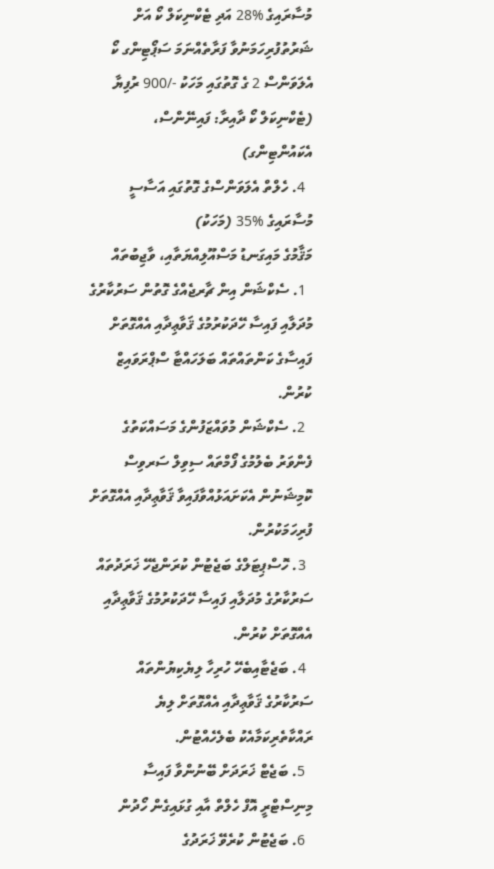މުސާރައިގެ %28 އަދި ޓެކްނިކަލް ކޯ އަށް ޝަރުތުފުރިހަމަނުވާ ފަރާތެއްނަމަ ސަޕޯޓިންގ ކޯ އެލަވަންސް 2 ގެ ގޮތުގައި މަހަކު -/900 ރުފިޔާ (ޓެކްނިކަލް ކޯ ދާއިރާ: ފައިނޭންސް، އެކައުންޓިންގ)
  4. ހެލްތް އެލަވަންސްގެ ގޮތުގައި އަސާސީ މުސާރައިގެ %35 (މަހަކު)
މަޤާމުގެ މައިގަނޑު މަސްއޫލިއްޔަތާއި، ވާޖިބުތައް
  1. ސެކްޝަން އިން ޗާރޖެއްގެ ގޮތުން ސަރުކާރުގެ މުދަލާއި ފައިސާ ހޭދަކުރުމުގެ ޤަވާޢިދާއި އެއްގޮތަށް ފައިސާގެ ކަންތައްތައް ބަލަހައްޓާ ސްޕްރަވައިޒް ކުރުން.
  2. ސެކްޝަން މުވައްޒަފުންގެ މަސައްކަތުގެ ފެންވަރު ބެލުމުގެ ފޯމްތައް ސިވިލް ސަރވިސް ކޮމިޝަނުން އެކަށައަޅުއްވާފައިވާ ޤަވާޢިދާއި އެއްގޮތަށް ފުރިހަމަކުރުން.
  3. ހޮސްޕިޓަލްގެ ބަޖެޓުން ކުރަންޖެހޭ ޚަރަދުތައް ސަރުކާރުގެ މުދަލާއި ފައިސާ ހޭދަކުރުމުގެ ޤަވާޢިދާއި އެއްގޮތަށް ކުރުން.
  4. ބަޖެޓާއިބެހޭ ހުރިހާ ލިޔެކިޔުންތައް ސަރުކާރުގެ ޤަވާޢިދާއި އެއްގޮތަށް ލިޔެ ރައްކާތެރިކަމާއެކު ބެލެހެއްޓުން.
  5. ބަޖެޓް ޚަރަދަށް ބޭނުންވާ ފައިސާ މިނިސްޓްރީ އޮފް ހެލްތް އާއި ގުޅައިގެން ހޯދުން
  6. ބަޖެޓުން ކުރެވޭ ޚަރަދުގެ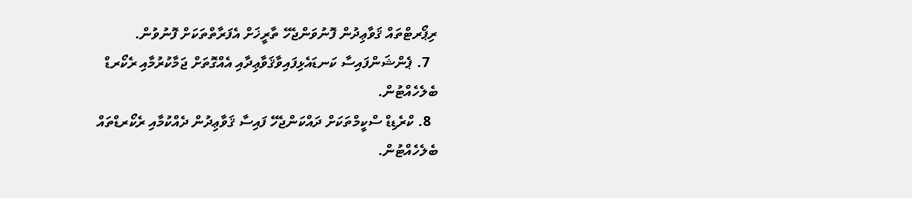ރިޕޯރޓްތައް ޤަވާޢިދުން ފޮނުވަންޖެހޭ ތާރީޚަށް އެފަރާތްތަކަށް ފޮނުވުން.
  7. ޕެންޝަންފައިސާ ކަނޑައެޅިފައިވާޤަވާޢިދާއި އެއްގޮތަށް ޖަމާކުރުމާއި ރެކޯރޑް ބެލެހެއްޓުން.
  8. ކްރެޑިޑް ސްކީމްތަކަށް ދައްކަންޖެހޭ ފައިސާ ޤަވާޢިދުން ދެއްކުމާއި ރެކޯރޑްތައް ބެލެހެއްޓުން.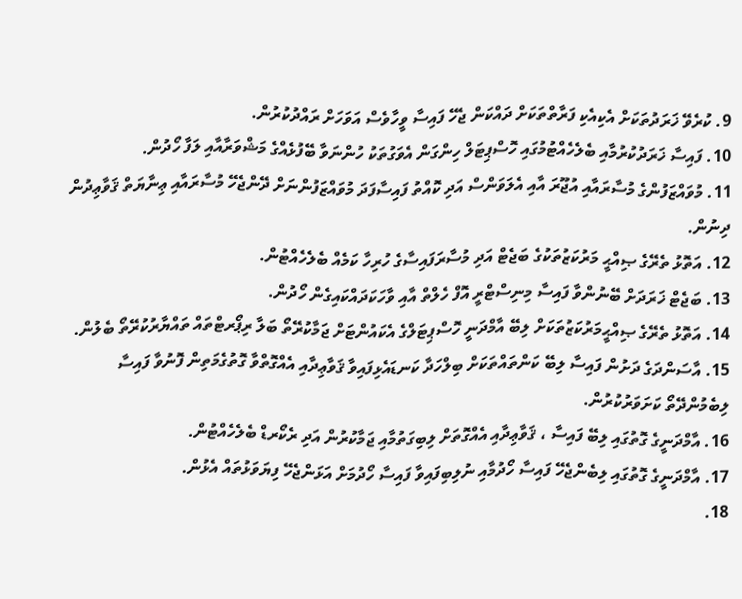9. ކުރެވޭ ޚަރަދުތަކަށް އެކިއެކި ފަރާތްތަކަށް ދައްކަން ޖެހޭ ފައިސާ ވީހާވެސް އަވަހަށް ރައްދުކުރުން.
10. ފައިސާ ޚަރަދުކުރުމާއި ބެލެހެއްޓުމުގައި ހޮސްޕިޓަލް ހިންގަން އެވަގުތަކު ހުންނަވާ ބޭފުޅެއްގެ މަޝްވަރާއާއި ލަފާ ހޯދުން.
11. މުވައްޒަފުންގެ މުސާރައާއި އުޖޫރަ އާއި އެލަވަންސް އަދި ކޮއްތު ފައިސާފަދަ މުވައްޒަފުންނަށް ދޭންޖެހޭ މުސާރައާއި ޢިނާޔަތް ޤަވާޢިދުން ދިނުން.
12. އަތޮޅު ތެރޭގެ ޞިއްޙީ މަރުކަޒުތަކުގެ ބަޖެޓް އަދި މުސާރަފައިސާގެ ހުރިހާ ކަމެއް ބެލެހެއްޓުން.
13. ބަޖެޓް ޚަރަދަށް ބޭނުންވާ ފައިސާ މިނިސްޓްރީ އޮފް ހެލްތް އާއި ވާހަކަދައްކައިގެން ހޯދުން.
14. އަތޮޅު ތެރޭގެ ޞިއްޙީމަރުކަޒުތަކަށް ލިބޭ އާމްދަނީ ހޮސްޕިޓަލްގެ އެކައުންޓަށް ޖަމާކުރޭތޯ ބަލާ ރިޕޯރޓްތައް ތައްޔާރުކުރޭތޯ ބެލުން.
15. އާސަންދަގެ ދަށުން ފައިސާ ލިބޭ ކަންތައްތަކަށް ބިލްހަދާ ކަނޑައެޅިފައިވާ ޤަވާޢިދާއި އެއްގޮތްވާ ގޮތުގެމަތިން ފޮނުވާ ފައިސާ ލިބެމުންދޭތޯ ކަށަވަރުކުރުން.
16. އާމްދަނީގެ ގޮތުގައި ލިބޭ ފައިސާ ، ޤަވާޢިދާއި އެއްގޮތަށް ލިބިގަތުމާއި ޖަމާކުރުން އަދި ރެކޯރޑް ބެލެހެއްޓުން.
17. އާމްދަނީގެ ގޮތުގައި ލިބެންޖެހޭ ފައިސާ ހޯދުމާއި ނުލިބިފައިވާ ފައިސާ ހޯދުމަށް އަޅަންޖެހޭ ފިޔަވަޅުތައް އެޅުން.
18.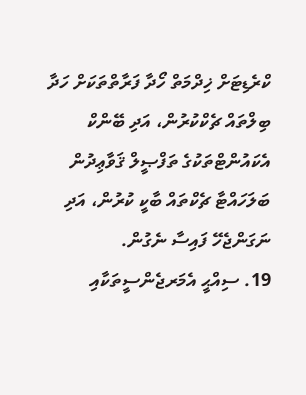ކްރެޑިޓަށް ޚިދްމަތް ހޯދާ ފަރާތްތަކަށް ހަދާ ބިލްތައް ޗެކްކުރުން، އަދި ބޭންކް އެކައުންޓްތަކުގެ ތަފްޞީލް ޤަވާޢިދުން ބަލަހައްޓާ ޗެކްތައް ބާކީ ކުރުން، އަދި ނަގަންޖެހޭ ފައިސާ ނެގުން.
19. ސިއްޙީ އެމަރޖެންސީތަކާއި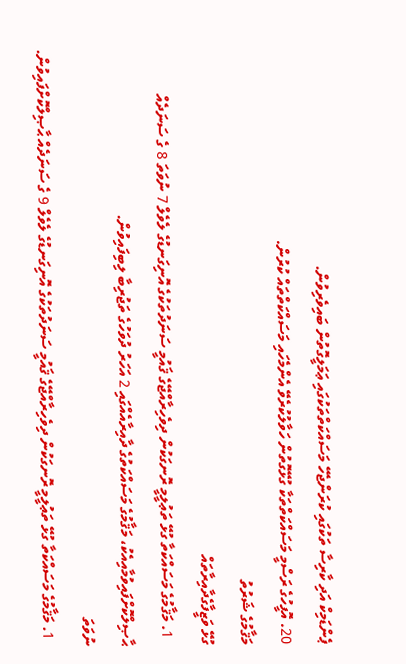ޕެންޑަމިކް އަދި ކާރިސާ ތަކުގައި ކުރަންޖެހޭ މަސައްކަތްތަކުގައި ޢަމަލީގޮތުން ބައިވެރިވުން.
20. އޮފީހުގެ ރަސްމީ މަސައްކަތްތަކާ ގުޅޭގޮތުން ހަވާލުކުރެވޭ އެންމެހައި މަސައްކަތްތައް ކުރުން.
މަޤާމުގެ ޝަރުތު
ގުޅޭ ވަޒީފާގެދާއިރާތައް
  1. މަޤާމުގެ މަސައްކަތާ ގުޅޭ ތަޢުލީމީ ރޮނގަކުން ދިވެހިރާއްޖޭގެ ޤައުމީ ސަނަދުތަކުގެ އޮނިގަނޑުގެ ލެވެލް 7 ނުވަތަ 8 ގެ ސަނަދެއް ޙާޞިލްކޮށްފައިވުމާއިއެކު، މަޤާމުގެ މަސައްކަތުގެ ދާއިރާއެއްގައި 2 އަހަރު ދުވަހުގެ ތަޖުރިބާ ލިބިފައިވުން.
ނުވަތަ
  1. މަޤާމުގެ މަސައްކަތާ ގުޅޭ ތަޢުލީމީ ރޮނގަކުން ދިވެހިރާއްޖޭގެ ޤައުމީ ސަނަދުތަކުގެ އޮނިގަނޑުގެ ލެވެލް 9 ގެ ސަނަދެއް ޙާޞިލްކޮށްފައިވުން.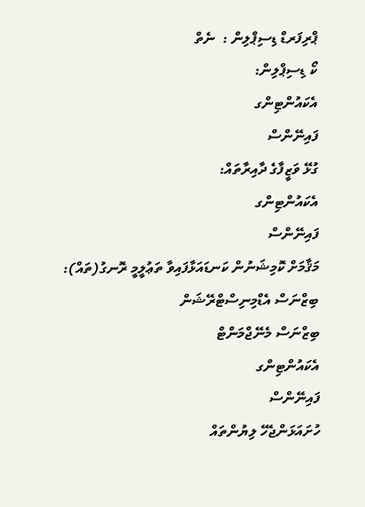ޕްރިފަރޑް ޑިސިޕްލިން :  ނެތް
ކޯ ޑިސިޕްލިން:
އެކައުންޓިންގ
ފައިނޭންސް
ގުޅޭ ވަޒީފާގެ ދާއިރާތައް:
އެކައުންޓިންގ
ފައިނޭންސް
މަޤާމަށް ކޮމިޝަނުން ކަނޑައަޅާފައިވާ ތަޢުލީމީ ރޮނގު(ތައް):
ބިޒްނަސް އެޑްމިނިސްޓްރޭޝަން
ބިޒްނަސް މެނޭޖްމަންޓް
އެކައުންޓިންގ
ފައިނޭންސް
ހުށައަޅަންޖެހޭ ލިޔުންތައް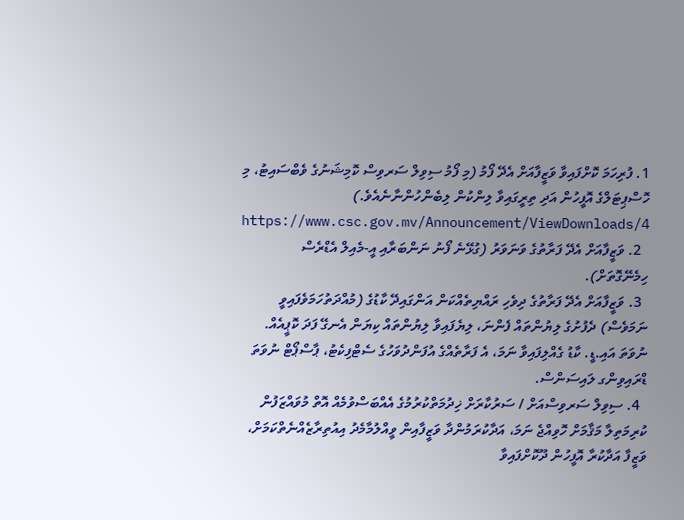1. ފުރިހަމަ ކޮށްފައިވާ ވަޒީފާއަށް އެދޭ ފޯމު (މި ފޯމު ސިވިލް ސަރވިސް ކޮމިޝަނުގެ ވެބްސައިޓު، މި ހޮސްޕިޓަލްގެ އޮފީހުން އަދި ތިރީގައިވާ ލިންކުން ލިބެންހުންނާނެއެވެ.) https://www.csc.gov.mv/Announcement/ViewDownloads/4
  2. ވަޒީފާއަށް އެދޭ ފަރާތުގެ ވަނަވަރު (ގުޅޭނެ ފޯނު ނަންބަރާއި އީ-މެއިލް އެޑްރެސް ހިމެނޭގޮތަށް).
  3. ވަޒީފާއަށް އެދޭ ފަރާތުގެ ދިވެހި ރައްޔިތެއްކަން އަންގައިދޭ ކާޑުގެ (މުއްދަތުހަމަވެފައިވީ ނަމަވެސް) ދެފުށުގެ ލިޔުންތައް ފެންނަ، ލިޔެފައިވާ ލިޔުންތައް ކިޔަން އެނގޭ ފަދަ ކޮޕީއެއް. ނުވަތަ އައި.ޑީ. ކާޑު ގެއްލިފައިވާ ނަމަ، އެ ފަރާތެއްގެ އުފަންދުވަހުގެ ސެޓްފިކެޓު، ޕާސްޕޯޓް ނުވަތަ ޑްރައިވިންގ ލައިސަންސް.
  4. ސިވިލް ސަރވިސްއަށް / ސަރުކާރަށް ޚިދުމަތްކުރުމުގެ އެއްބަސްވުމެއް އޮތް މުވައްޒަފުން ކުރިމަތިލާ މަޤާމަށް ހޮވިއްޖެ ނަމަ، އަދާކުރަމުންދާ ވަޒީފާއިން ވީއްލުމާމެދު އިއުތިރާޒެއްނެތްކަމަށް، ވަޒީފާ އަދާކުރާ އޮފީހުން ދޫކޮށްފައިވާ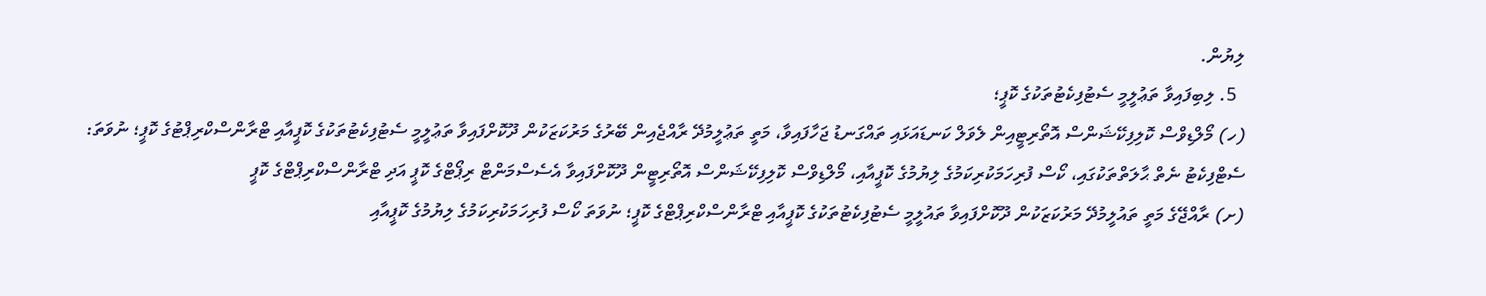ލިޔުން.
  5. ލިބިފައިވާ ތަޢުލީމީ ސެޓުފިކެޓުތަކުގެ ކޮޕީ؛
(ހ) މޯލްޑިވްސް ކޮލިފިކޭޝަންސް އޮތޯރިޓީއިން ލެވަލް ކަނޑައަޅައި ތައްގަނޑު ޖަހާފައިވާ، މަތީ ތަޢުލީމުދޭ ރާއްޖެއިން ބޭރުގެ މަރުކަޒަކުން ދޫކޮށްފައިވާ ތަޢުލީމީ ސެޓުފިކެޓުތަކުގެ ކޮޕީއާއި ޓްރާންސްކްރިޕްޓުގެ ކޮޕީ؛ ނުވަތަ: ސެޓްފިކެޓު ނެތް ޙާލަތްތަކުގައި، ކޯސް ފުރިހަމަކުރިކަމުގެ ލިޔުމުގެ ކޮޕީއާއި، މޯލްޑިވްސް ކޮލިފިކޭޝަންސް އޮތޯރިޓީން ދޫކޮށްފައިވާ އެސެސްމަންޓް ރިޕޯޓްގެ ކޮޕީ އަދި ޓްރާންސްކްރިޕްޓްގެ ކޮޕީ
(ށ) ރާއްޖޭގެ މަތީ ތައުލީމުދޭ މަރުކަޒަކުން ދޫކޮށްފައިވާ ތައުލީމީ ސެޓުފިކެޓުތަކުގެ ކޮޕީއާއި ޓްރާންސްކްރިޕްޓްގެ ކޮޕީ؛ ނުވަތަ ކޯސް ފުރިހަމަކުރިކަމުގެ ލިޔުމުގެ ކޮޕީއާއި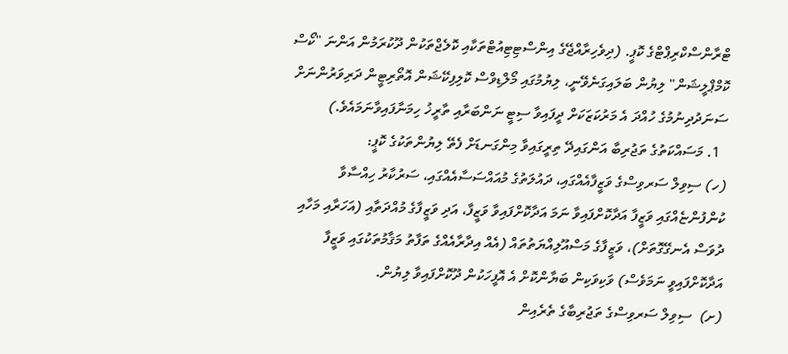ޓްރާންސްކްރިޕްޓްގެ ކޮޕީ. (ދިވެހިރާއްޖޭގެ އިންސްޓިޓިއުޓްތަކާއި ކޮލެޖްތަކުން ދޫކުރަމުން އަންނަ "ކޯސް ކޮމްޕްލީޝަން" ލިޔުން ބަލައިގަނެވޭނީ، ލިޔުމުގައި މޯލްޑިވްސް ކޮލިފިކޭޝަން އޮތޯރިޓީން ދަރިވަރުންނަށް ސަނަދުދިނުމުގެ ހުއްދަ އެ މަރުކަޒަކަށް ދީފައިވާ ސިޓީ ނަންބަރާއި ތާރީޚު ހިމަނާފައިވާނަމައެވެ.)
  1. މަސައްކަތުގެ ތަޖުރިބާ އަންގައިދޭ ތިރީގައިވާ މިންގަނޑަށް ފެތޭ ލިޔުންތަކުގެ ކޮޕީ:
(ހ) ސިވިލް ސަރވިސްގެ ވަޒީފާއެއްގައި، ދައުލަތުގެ މުއައްސަސާއެއްގައި، ސަރުކާރު ހިއްސާވާ ކުންފުންޏެއްގައި ވަޒީފާ އަދާކޮށްފައިވާ ނަމަ އަދާކޮށްފައިވާ ވަޒީފާ، އަދި ވަޒީފާގެ މުއްދަތާއި (އަހަރާއި މަހާއި ދުވަސް އެނގޭގޮތަށް)، ވަޒީފާގެ މަސްއޫލިއްޔަތުތައް (އެއް އިދާރާއެއްގެ ތަފާތު މަޤާމުތަކުގައި ވަޒީފާ އަދާކޮށްފައިވީ ނަމަވެސް) ވަކިވަކިން ބަޔާންކޮށް އެ އޮފީހަކުން ދޫކޮށްފައިވާ ލިޔުން.
(ށ)  ސިވިލް ސަރވިސްގެ ތަޖުރިބާގެ ތެރެއިން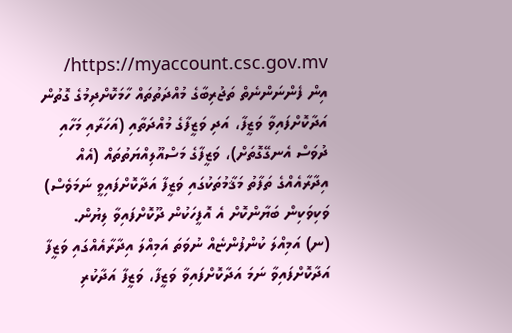https://myaccount.csc.gov.mv/ އިން ފެންނަންނެތް ތަޖުރިބާގެ މުއްދަތުތައް ހާމަކޮށްދިމުގެ ގޮތުން އަދާކޮށްފައިވާ ވަޒީފާ، އަދި ވަޒީފާގެ މުއްދަތާއި (އަހަރާއި މަހާއި ދުވަސް އެނގޭގޮތަށް)، ވަޒީފާގެ މަސްއޫލިއްޔަތުތައް (އެއް އިދާރާއެއްގެ ތަފާތު މަޤާމުތަކުގައި ވަޒީފާ އަދާކޮށްފައިވީ ނަމަވެސް) ވަކިވަކިން ބަޔާންކޮށް އެ އޮފީހަކުން ދޫކޮށްފައިވާ ލިޔުން.
(ނ) އަމިއްލަ ކުންފުންޏެއް ނުވަތަ އަމިއްލަ އިދާރާއެއްގައި ވަޒީފާ އަދާކޮށްފައިވާ ނަމަ އަދާކޮށްފައިވާ ވަޒީފާ، ވަޒީފާ އަދާކުރި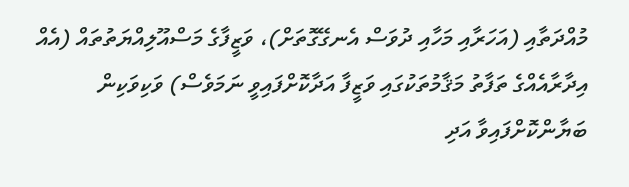މުއްދަތާއި (އަހަރާއި މަހާއި ދުވަސް އެނގޭގޮތަށް)، ވަޒީފާގެ މަސްއޫލިއްޔަތުތައް (އެއް އިދާރާއެއްގެ ތަފާތު މަޤާމުތަކުގައި ވަޒީފާ އަދާކޮށްފައިވީ ނަމަވެސް) ވަކިވަކިން ބަޔާންކޮށްފައިވާ އަދި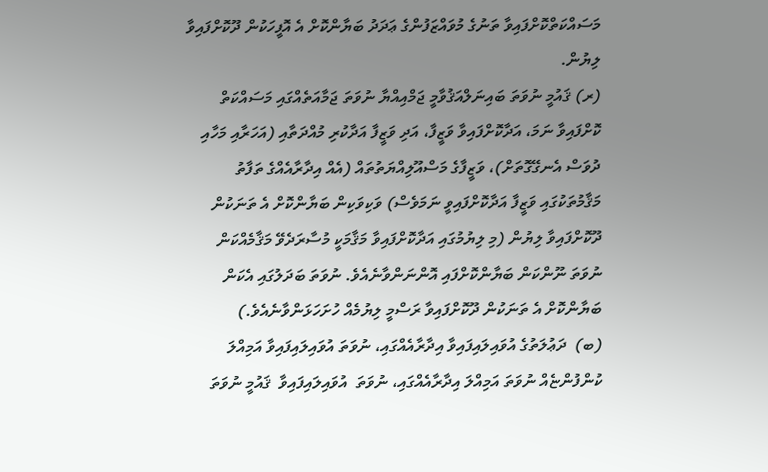މަސައްކަތްކޮށްފައިވާ ތަނުގެ މުވައްޒަފުންގެ ޢަދަދު ބަޔާންކޮށް އެ އޮފީހަކުން ދޫކޮށްފައިވާ ލިޔުން.
(ރ) ޤައުމީ ނުވަތަ ބައިނަލްއަޤުވާމީ ޖަމްއިއްޔާ ނުވަތަ ޖަމާއަތެއްގައި މަސައްކަތް ކޮށްފައިވާ ނަމަ، އަދާކޮށްފައިވާ ވަޒީފާ، އަދި ވަޒީފާ އަދާކުރި މުއްދަތާއި (އަހަރާއި މަހާއި ދުވަސް އެނގޭގޮތަށް)، ވަޒީފާގެ މަސްއޫލިއްޔަތުތައް (އެއް އިދާރާއެއްގެ ތަފާތު މަޤާމުތަކުގައި ވަޒީފާ އަދާކޮށްފައިވީ ނަމަވެސް) ވަކިވަކިން ބަޔާންކޮށް އެ ތަނަކުން ދޫކޮށްފައިވާ ލިޔުން (މި ލިޔުމުގައި އަދާކޮށްފައިވާ މަޤާމަކީ މުސާރަދެވޭ މަޤާމެއްކަން ނުވަތަ ނޫންކަން ބަޔާންކޮށްފައި އޮންނަންވާނެއެވެ. ނުވަތަ ބަދަލުގައި އެކަން ބަޔާންކޮށް އެ ތަނަކުން ދޫކޮށްފައިވާ ރަސްމީ ލިޔުމެއް ހުށަހަޅަންވާނެއެވެ.)
(ބ)  ދަޢުލަތުގެ އުވައިލައިފައިވާ އިދާރާއެއްގައި، ނުވަތަ އުވައިލައިފައިވާ އަމިއްލަ ކުންފުންޏެއް ނުވަތަ އަމިއްލަ އިދާރާއެއްގައި، ނުވަތަ  އުވައިލައިފައިވާ  ޤައުމީ ނުވަތަ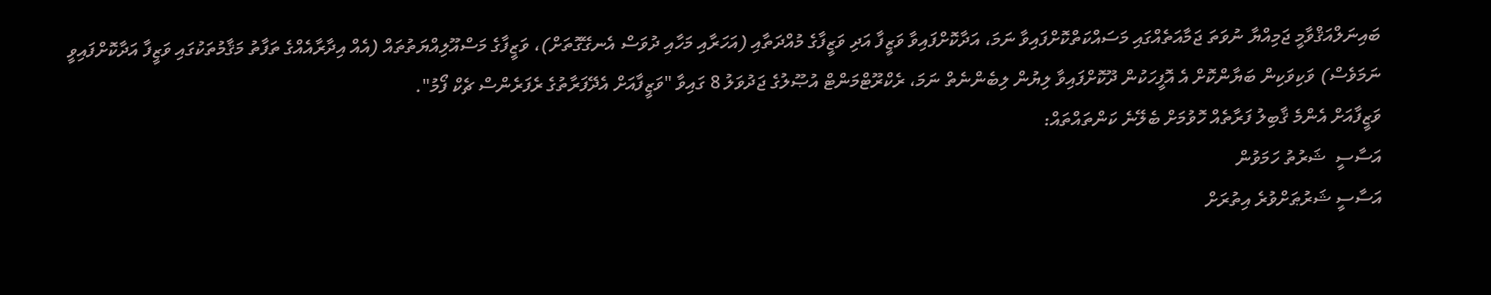ބައިނަލްއަޤްވާމީ ޖަމިއްޔާ ނުވަތަ ޖަމާއަތެއްގައި މަސައްކަތްކޮށްފައިވާ ނަމަ، އަދާކޮށްފައިވާ ވަޒީފާ އަދި ވަޒީފާގެ މުއްދަތާއި (އަހަރާއި މަހާއި ދުވަސް އެނގޭގޮތަށް)، ވަޒީފާގެ މަސްއޫލިއްޔަތުތައް (އެއް އިދާރާއެއްގެ ތަފާތު މަޤާމުތަކުގައި ވަޒީފާ އަދާކޮށްފައިވީ ނަމަވެސް) ވަކިވަކިން ބަޔާންކޮށް އެ އޮފީހަކުން ދޫކޮށްފައިވާ ލިޔުން ލިބެންނެތް ނަމަ، ރެކްރޫޓްމަންޓް އުޞޫލުގެ ޖަދުވަލު 8 ގައިވާ "ވަޒީފާއަށް އެދޭފަރާތުގެ ރެފަރެންސް ޗެކް ފޯމު".
ވަޒީފާއަށް އެންމެ ޤާބިލު ފަރާތެއް ހޮވުމަށް ބެލޭނެ ކަންތައްތައް:
އަސާސީ  ޝަރުތު ހަމަވުން
އަސާސީ ޝަރުޠަށްވުރެ އިތުރަށް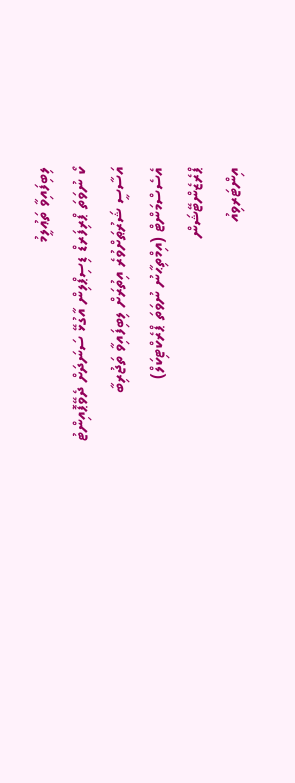ލިބިފައިވާ ތަޢުލީމު
ކޯ ނުވަތަ ޕްރިފަރޑް ޑިސިޕްލިން އާގުޅޭ ސަނަދަށް ދެވޭޕޮއިންޓު
އަސާސީ ޝަރުޠަށްވުރެ އިތުރަށް ލިބިފައިވާ ތަޖުރިބާ
އެސެސްމަންޓް (އިމްތިޙާނު ނުވަތަ ޕްރެކްޓިކަލް)
ޕްރެޒެންޓޭޝަން
އިންޓަރވިއު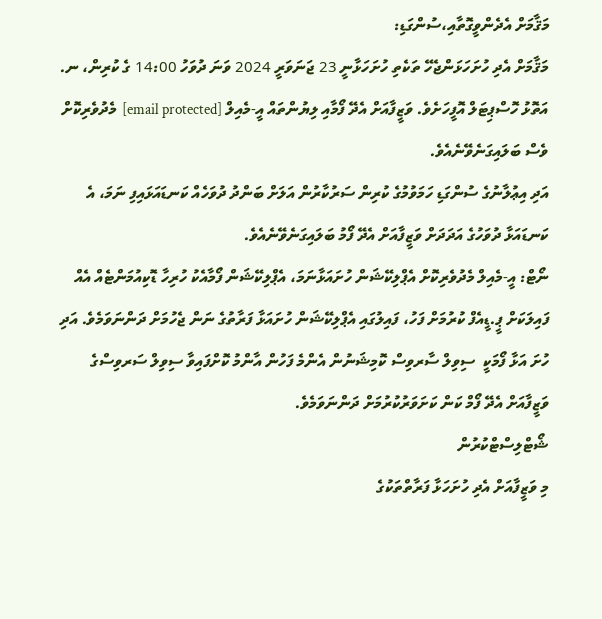މަޤާމަށް އެދެންވީގޮތާއި،ސުންގަޑި:
މަޤާމަށް އެދި ހުށަހަޅަންޖެހޭ ތަކެތި ހުށަހަޅާނީ 23 ޖަނަވަރީ 2024 ވަނަ ދުވަހު 14:00 ގެ ކުރިން، ނ. އަތޮޅު ހޮސްޕިޓަލް އޮފީހަށެވެ. ވަޒީފާއަށް އެދޭ ފޯމާއި ލިޔުންތައް އީ-މެއިލް [email protected]  މެދުވެރިކޮށް  ވެސް ބަލައިގަނެވޭނެއެވެ.
އަދި އިޢުލާނުގެ ސުންގަޑި ހަމަވުމުގެ ކުރިން ސަރުކާރުން އަލަށް ބަންދު ދުވަހެއް ކަނޑައަޅައިފި ނަމަ، އެ ކަނޑައަޅާ ދުވަހުގެ އަދަދަށް ވަޒީފާއަށް އެދޭ ފޯމު ބަލައިގަނެވޭނެއެވެ.
ނޯޓް: އީ-މެއިލް މެދުވެރިކޮށް އެޕްލިކޭޝަން ހުށައަޅާނަމަ، އެޕްލިކޭޝަން ފޯމާއެކު ހުރިހާ ޑޮކިއުމަންޓެއް އެއް ފައިލަކަށް ޕީ.ޑީއެފް ކުރުމަށް ފަހު، ފައިލުގައި އެޕްލިކޭޝަން ހުށައަޅާ ފަރާތުގެ ނަން ޖެހުމަށް ދަންނަވަމެވެ. އަދި ހުށަ އަޅާ ފޯމަކީ  ސިވިލް ސާރވިސް ކޮމިޝަނުން އެންމެ ފަހުން އާންމު ކޮށްފައިވާ ސިވިލް ސަރވިސްގެ ވަޒީފާއަށް އެދޭ ފޯމް ކަން ކަށަވަރުކުރުމަށް ދަންނަވަމެވެ.
ޝޯޓްލިސްޓްކުރުން
މި ވަޒީފާއަށް އެދި ހުށަހަޅާ ފަރާތްތަކުގެ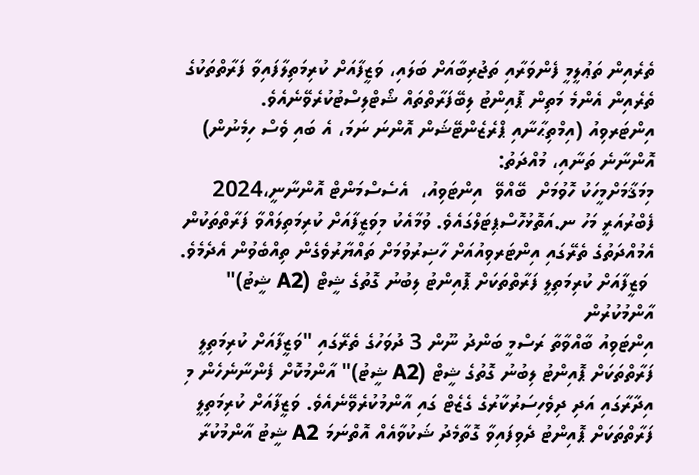ތެރެއިން ތަޢުލީމީ ފެންވަރާއި ތަޖުރިބާއަށް ބަލައި، ވަޒީފާއަށް ކުރިމަތިލާފައިވާ ފަރާތްތަކުގެ ތެރެއިން އެންމެ މަތިން ޕޮއިންޓު ލިބޭފަރާތްތައް ޝޯޓްލިސްޓުކުރެވޭނެއެވެ.
އިންޓަރވިއު (އިމްތިޙާނާއި ޕްރެޒެންޓޭޝަން އޮންނަ ނަމަ، އެ ބައި ވެސް ހިމެނުން) އޮންނާނެ ތަނާއި، މުއްދަތު:
މިމަޤާމަށްމީހަކު ހޮވުމަށް  ބޭއްވޭ  އިންޓަވިއު،  އެސެސްމަންޓް އޮންނާނީ،2024 ފެބްރުއަރީ މަހު ނ.އަތޮޅުހޮސްޕިޓަލްގައެވެ. ވުމާއެކު މިވަޒީފާއަށް ކުރިމަތިލައްވާ ފަރާތްތަކުން އެމުއްދަތުގެ ތެރޭގައި އިންޓަރވިއުއަށް ހާޟިރުވުމަށް ތައްޔާރުވެގެން ތިއްބެވުން އެދެމެވެ.
 ވަޒީފާއަށް ކުރިމަތިލީ ފަރާތްތަކަށް ޕޮއިންޓު ލިބުނު ގޮތުގެ ޝީޓް (A2 ޝީޓު)" އާންމުކުރުން
އިންޓަވިއު ބާއްވާތާ ރަސްމީ ބަންދު ނޫން 3 ދުވަހުގެ ތެރޭގައި "ވަޒީފާއަށް ކުރިމަތިލީ ފަރާތްތަކަށް ޕޮއިންޓު ލިބުނު ގޮތުގެ ޝީޓް (A2 ޝީޓު)" އާންމުކޮށް ފެންނާނެހެން މި އިދާރާގައި އަދި ދިވެހިސަރުކާރުގެ ގެޒެޓް ގައި އާންމުކުރެވޭނެއެވެ. ވަޒީފާއަށް ކުރިމަތިލީ ފަރާތްތަކަށް ޕޮއިންޓު ދެވިފައިވާ ގޮތާމެދު ޝަކުވާއެއް އޮތްނަމަ A2 ޝީޓު އާންމުކުރާ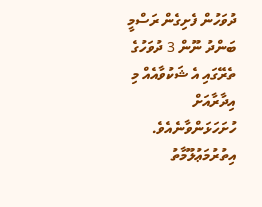ދުވަހުން ފެށިގެން ރަސްމީ ބަންދު ނޫން 3 ދުވަހުގެ ތެރޭގައި އެ ޝަކުވާއެއް މި އިދާރާއަށް ހުށަހަޅަންވާނެއެވެ.
އިތުރުމަޢުލޫމާތު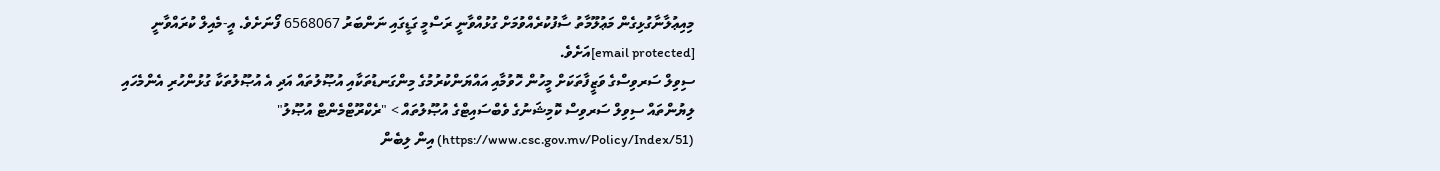މިއިޢުލާނާގުޅިގެން މަޢުލޫމާތު ސާފުކުރެއްވުމަށް ގުޅުއްވާނީ ރަސްމީ ގަޑީގައި ނަންބަރު 6568067 ފޯނަށެވެ. އީ-މެއިލް ކުރައްވާނީ     [email protected]އަށެވެ.
ސިވިލް ސަރވިސްގެ ވަޒީފާތަކަށް މީހުން ހޮވުމާއި އައްޔަންކުރުމުގެ މިންގަނޑުތަކާއި އުޞޫލުތައް އަދި އެ އުޞޫލުތަކާ ގުޅުންހުރި އެންމެހައި ލިޔުންތައް ސިވިލް ސަރވިސް ކޮމިޝަނުގެ ވެބްސައިޓްގެ އުޞޫލުތައް > "ރެކްރޫޓްމެންޓް އުޞޫލު" (https://www.csc.gov.mv/Policy/Index/51) އިން ލިބެން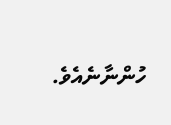ހުންނާނެއެވެ.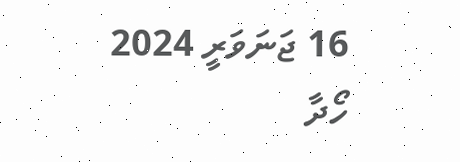16 ޖަނަވަރީ 2024
ހޯދާ